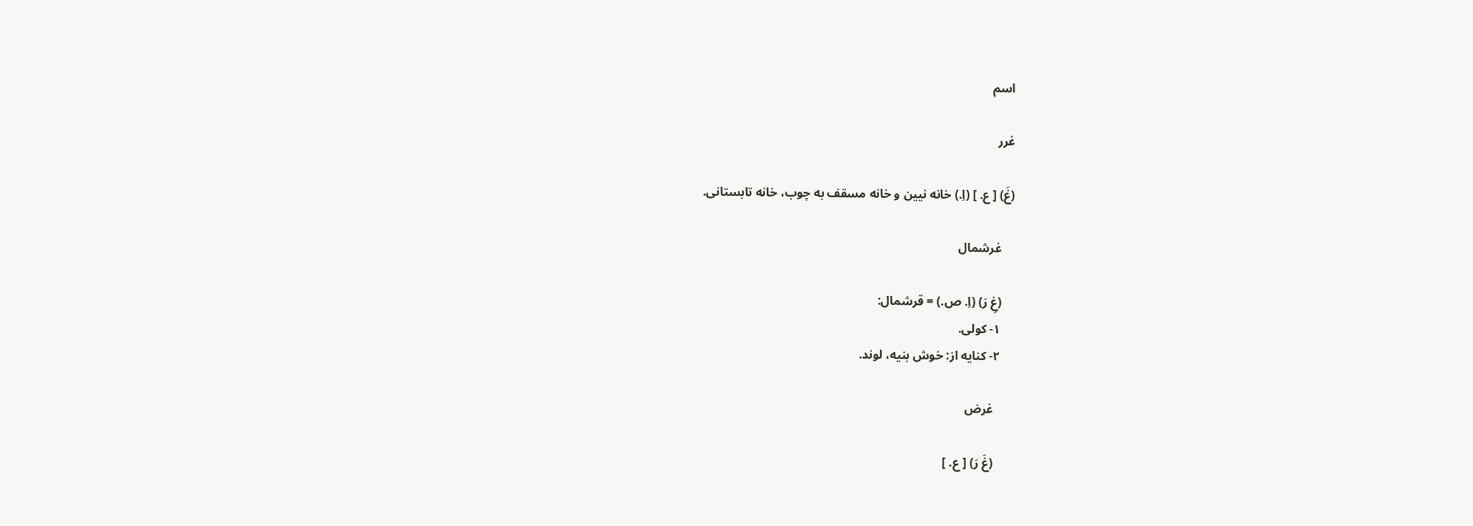اسم

غرر

(غَ) [ ع. ] (اِ.) خانه نیین و خانه مسقف به چوب، خانه تابستانی.

    غرشمال

    (غِ رَ) (اِ. ص.) = قرشمال:
    ۱- کولی.
    ۲- کنایه از: خوش بنیه، لوند.

      غرض

      (غَ رَ) [ ع. ]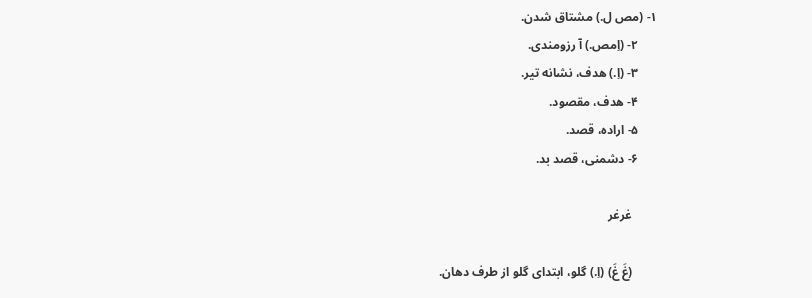۱- (مص ل.) مشتاق شدن.
      ۲- (اِمص.) آ رزومندی.
      ۳- (اِ.) هدف، نشانه تیر.
      ۴- هدف، مقصود.
      ۵- اراده، قصد.
      ۶- دشمنی، قصد بد.

        غرغر

        (غَ غَ) (اِ.) گلو، ابتدای گلو از طرف دهان.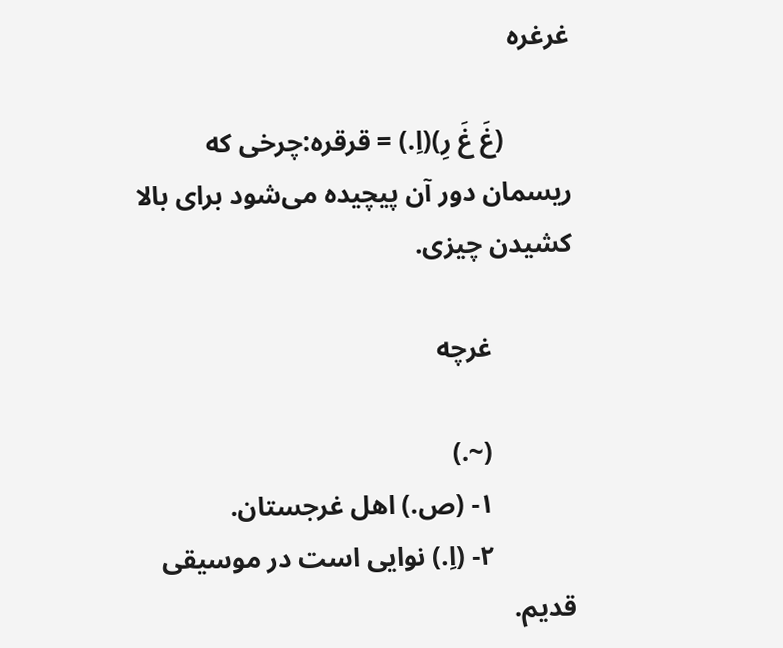غرغره

          (غَ غَ رِ)(اِ.) = قرقره:چرخی که ریسمان دور آن پیچیده می‌شود برای بالا کشیدن چیزی.

            غرچه

            (~.)
            ۱- (ص.) اهل غرجستان.
            ۲- (اِ.) نوایی است در موسیقی قدیم.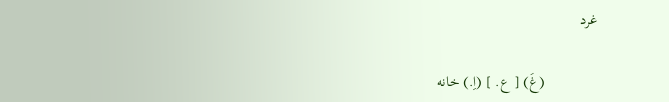غرد

              (غَ) [ ع. ] (اِ.) خانه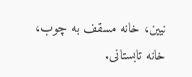نیین، خانه مسقف به چوب، خانه تابستانی.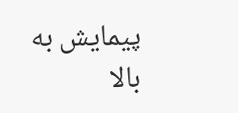پیمایش به بالا